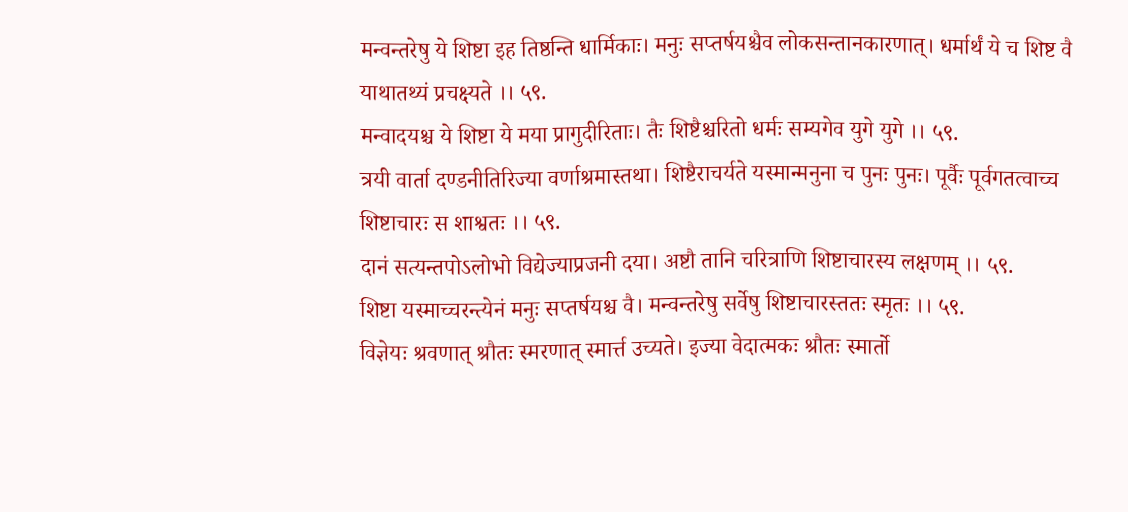मन्वन्तरेषु ये शिष्टा इह तिष्ठन्ति धार्मिकाः। मनुः सप्तर्षयश्चैव लोकसन्तानकारणात्। धर्मार्थं ये च शिष्ट वै याथातथ्यं प्रचक्ष्यते ।। ५९.
मन्वादयश्च ये शिष्टा ये मया प्रागुदीरिताः। तैः शिष्टैश्चरितो धर्मः सम्यगेव युगे युगे ।। ५९.
त्रयी वार्ता दण्डनीतिरिज्या वर्णाश्रमास्तथा। शिष्टैराचर्यते यस्मान्मनुना च पुनः पुनः। पूर्वैः पूर्वगतत्वाच्च शिष्टाचारः स शाश्वतः ।। ५९.
दानं सत्यन्तपोऽलोभो विद्येज्याप्रजनी दया। अष्टौ तानि चरित्राणि शिष्टाचारस्य लक्षणम् ।। ५९.
शिष्टा यस्माच्चरन्त्येनं मनुः सप्तर्षयश्च वै। मन्वन्तरेषु सर्वेषु शिष्टाचारस्ततः स्मृतः ।। ५९.
विज्ञेयः श्रवणात् श्रौतः स्मरणात् स्मार्त्त उच्यते। इज्या वेदात्मकः श्रौतः स्मार्तो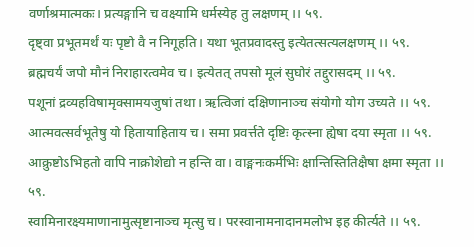वर्णाश्रमात्मकः। प्रत्यङ्गानि च वक्ष्यामि धर्मस्येह तु लक्षणम् ।। ५९.
दृष्ट्वा प्रभूतमर्थं यः पृष्टो वै न निगूहति। यथा भूतप्रवादस्तु इत्येतत्सत्यलक्षणम् ।। ५९.
ब्रह्मचर्यं जपो मौनं निराहारत्वमेव च। इत्येतत् तपसो मूलं सुघोरं तद्दुरासदम् ।। ५९.
पशूनां द्रव्यहविषामृक्सामयजुषां तथा। ऋत्विजां दक्षिणानाञ्च संयोगो योग उच्यते ।। ५९.
आत्मवत्सर्वभूतेषु यो हितायाहिताय च। समा प्रवर्त्तते दृष्टिः कृत्स्ना ह्येषा दया स्मृता ।। ५९.
आक्रुष्टोऽभिहतो वापि नाक्रोशेद्यो न हन्ति वा। वाङ्मनःकर्मभिः क्षान्तिस्तितिक्षैषा क्षमा स्मृता ।। ५९.
स्वामिनारक्ष्यमाणानामुत्सृष्टानाञ्च मृत्सु च। परस्वानामनादानमलोभ इह कीर्त्यते ।। ५९.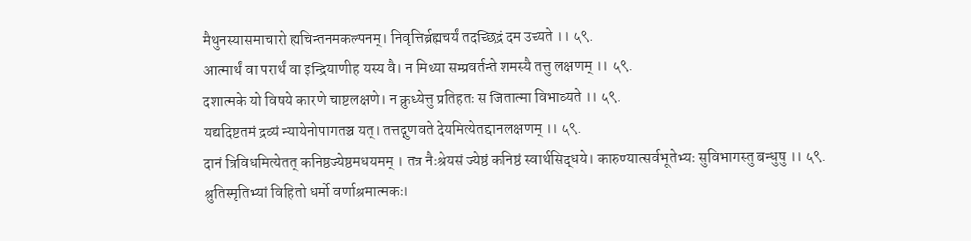मैथुनस्यासमाचारो ह्यचिन्तनमकल्पनम्। निवृत्तिर्ब्रह्मचर्यं तदच्छिद्रं दम उच्यते ।। ५९.
आत्मार्थं वा परार्थं वा इन्द्रियाणीह यस्य वै। न मिथ्या सम्प्रवर्तन्ते शमस्यै तत्तु लक्षणम् ।। ५९.
दशात्मके यो विषये कारणे चाष्टलक्षणे। न क्रुध्येत्तु प्रतिहतः स जितात्मा विभाव्यते ।। ५९.
यद्यदिष्टतमं द्रव्यं न्यायेनोपागतञ्च यत्। तत्तद्गुणवते देयमित्येतद्दानलक्षणम् ।। ५९.
दानं त्रिविधमित्येतत् कनिष्ठज्येष्ठमधयमम् । तत्र नैःश्रेयसं ज्येष्ठं कनिष्ठं स्वार्थसिद्धये। कारुण्यात्सर्वभूतेभ्यः सुविभागस्तु बन्धुषु ।। ५९.
श्रुतिस्मृतिभ्यां विहितो धर्मो वर्णाश्रमात्मकः।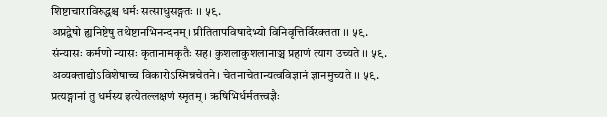शिष्टाचाराविरुद्धश्च धर्मः सत्साधुसङ्गतः ।। ५९.
अप्रद्वेषो ह्यनिष्टेषु तथेष्टानभिनन्दनम्। प्रीतितापविषादेभ्यो विनिवृत्तिर्विरक्तता ।। ५९.
संन्यासः कर्मणो न्यासः कृतानामकृतैः सह। कुशलाकुशलानाञ्च प्रहाणं त्याग उच्यते ।। ५९.
अव्यक्ताद्योऽविशेषाच्च विकारोऽस्मिन्नचेतने। चेतनाचेतान्यत्वविज्ञानं ज्ञानमुच्यते ।। ५९.
प्रत्यङ्गानां तु धर्मस्य इत्येतल्लक्षणं स्मृतम् । ऋषिभिर्धर्मतत्त्वज्ञैः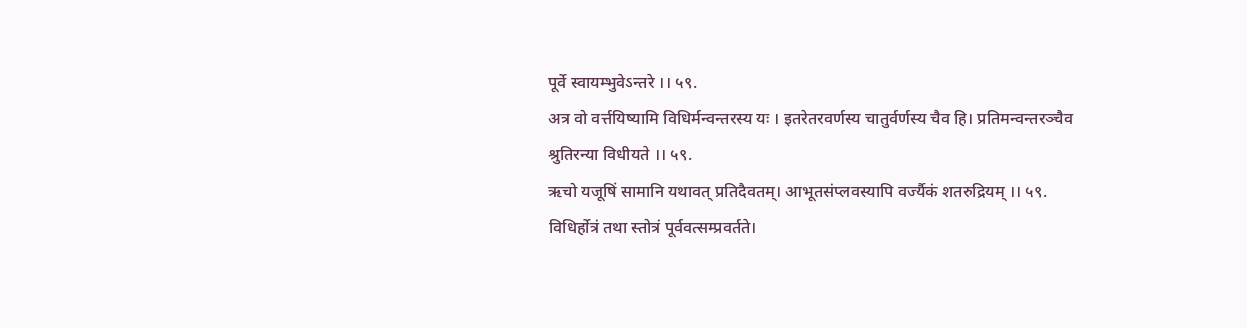पूर्वे स्वायम्भुवेऽन्तरे ।। ५९.
अत्र वो वर्त्तयिष्यामि विधिर्मन्वन्तरस्य यः । इतरेतरवर्णस्य चातुर्वर्णस्य चैव हि। प्रतिमन्वन्तरञ्चैव श्रुतिरन्या विधीयते ।। ५९.
ऋचो यजूषिं सामानि यथावत् प्रतिदैवतम्। आभूतसंप्लवस्यापि वर्ज्यैकं शतरुद्रियम् ।। ५९.
विधिर्होत्रं तथा स्तोत्रं पूर्ववत्सम्प्रवर्तते।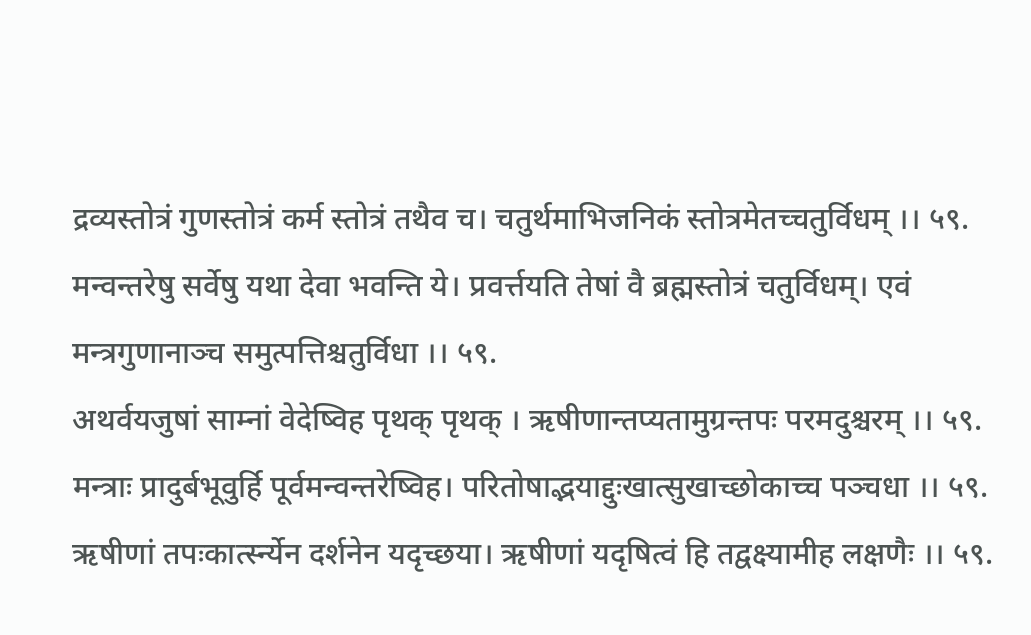द्रव्यस्तोत्रं गुणस्तोत्रं कर्म स्तोत्रं तथैव च। चतुर्थमाभिजनिकं स्तोत्रमेतच्चतुर्विधम् ।। ५९.
मन्वन्तरेषु सर्वेषु यथा देवा भवन्ति ये। प्रवर्त्तयति तेषां वै ब्रह्मस्तोत्रं चतुर्विधम्। एवं मन्त्रगुणानाञ्च समुत्पत्तिश्चतुर्विधा ।। ५९.
अथर्वयजुषां साम्नां वेदेष्विह पृथक् पृथक् । ऋषीणान्तप्यतामुग्रन्तपः परमदुश्चरम् ।। ५९.
मन्त्राः प्रादुर्बभूवुर्हि पूर्वमन्वन्तरेष्विह। परितोषाद्भयाद्दुःखात्सुखाच्छोकाच्च पञ्चधा ।। ५९.
ऋषीणां तपःकार्त्स्न्येन दर्शनेन यदृच्छया। ऋषीणां यदृषित्वं हि तद्वक्ष्यामीह लक्षणैः ।। ५९.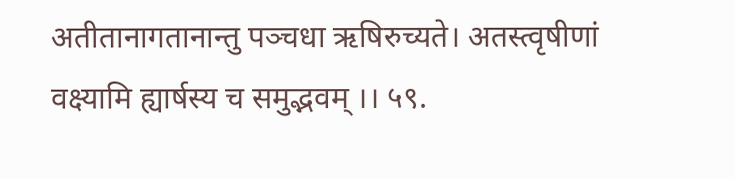अतीतानागतानान्तु पञ्चधा ऋषिरुच्यते। अतस्त्वृषीणां वक्ष्यामि ह्यार्षस्य च समुद्भवम् ।। ५९.